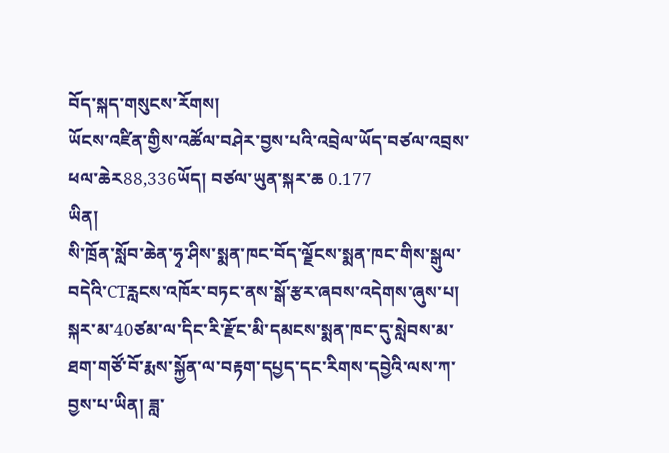བོད་སྐད་གསུངས་རོགས།
ཡོངས་འཛིན་གྱིས་འཚོལ་བཤེར་བྱས་པའི་འབྲེལ་ཡོད་བཙལ་འབྲས་ཕལ་ཆེར88,336ཡོད། བཙལ་ཡུན་སྐར་ཆ 0.177
ཡིན།
སི་ཁྲོན་སློབ་ཆེན་ཧྭ་ཤིས་སྨན་ཁང་བོད་ལྗོངས་སྨན་ཁང་གིས་སྒུལ་བདེའི་CTརླངས་འཁོར་བཏང་ནས་སྒོ་རྩར་ཞབས་འདེགས་ཞུས་པ།
སྐར་མ་40ཙམ་ལ་དིང་རི་རྫོང་མི་དམངས་སྨན་ཁང་དུ་སླེབས་མ་ཐག་གཙོ་བོ་རྨས་སྐྱོན་ལ་བརྟག་དཔྱད་དང་རིགས་དབྱེའི་ལས་ཀ་བྱས་པ་ཡིན། ཟླ་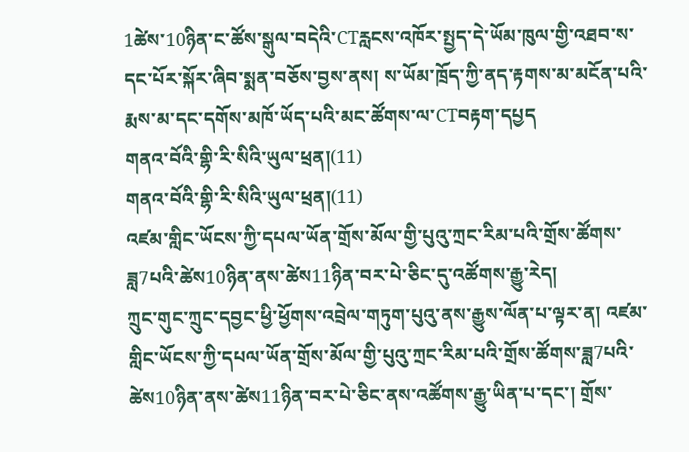1ཚེས་10ཉིན་ང་ཚོས་སྒུལ་བདེའི་CTརླངས་འཁོར་སྤྱད་དེ་ཡོམ་ཁུལ་གྱི་འཐབ་ས་དང་པོར་སྐོར་ཞིབ་སྨན་བཅོས་བྱས་ནས། ས་ཡོམ་ཁྲོད་ཀྱི་ནད་རྟགས་མ་མངོན་པའི་རྨས་མ་དང་དགོས་མཁོ་ཡོད་པའི་མང་ཚོགས་ལ་CTབརྟག་དཔྱད
གནའ་བོའི་གྷི་རི་སིའི་ཡུལ་ཕྲན།(11)
གནའ་བོའི་གྷི་རི་སིའི་ཡུལ་ཕྲན།(11)
འཛམ་གླིང་ཡོངས་ཀྱི་དཔལ་ཡོན་གྲོས་མོལ་གྱི་པུའུ་ཀྲང་རིམ་པའི་གྲོས་ཚོགས་ཟླ7པའི་ཚེས10ཉིན་ནས་ཚེས11ཉིན་བར་པེ་ཅིང་དུ་འཚོགས་རྒྱུ་རེད།
ཀྲུང་གུང་ཀྲུང་དབྱང་ཕྱི་ཕྱོགས་འབྲེལ་གཏུག་པུའུ་ནས་རྒྱུས་ལོན་པ་ལྟར་ན། འཛམ་གླིང་ཡོངས་ཀྱི་དཔལ་ཡོན་གྲོས་མོལ་གྱི་པུའུ་ཀྲང་རིམ་པའི་གྲོས་ཚོགས་ཟླ7པའི་ཚེས10ཉིན་ནས་ཚེས11ཉིན་བར་པེ་ཅིང་ནས་འཚོགས་རྒྱུ་ཡིན་པ་དང་། གྲོས་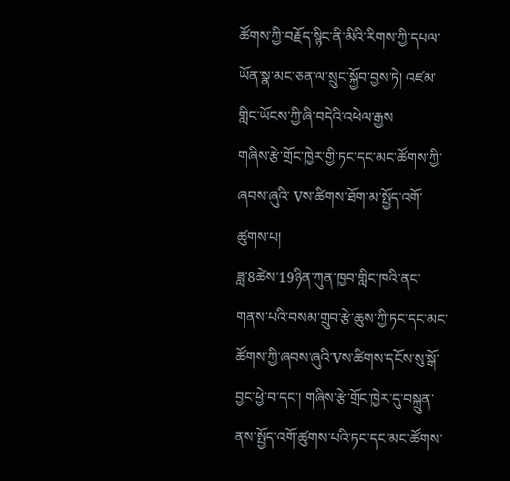ཚོགས་ཀྱི་བརྗོད་སྙིང་ནི་མིའི་རིགས་ཀྱི་དཔལ་ཡོན་སྣ་མང་ཅན་ལ་སྲུང་སྐྱོབ་བྱས་ཏེ། འཛམ་གླིང་ཡོངས་ཀྱི་ཞི་བདེའི་འཕེལ་རྒྱས
གཞིས་རྩེ་གྲོང་ཁྱེར་གྱི་ཏང་དང་མང་ཚོགས་ཀྱི་ཞབས་ཞུའི་ Vས་ཚིགས་ཐོག་མ་སྤྱོད་འགོ་ཚུགས་པ།
ཟླ་8ཚེས་19ཉིན་ཀུན་ཁྱབ་གླིང་ཁའི་ནང་གནས་པའི་བསམ་གྲུབ་རྩེ་ཆུས་ཀྱི་ཏང་དང་མང་ཚོགས་ཀྱི་ཞབས་ཞུའི་Vས་ཚིགས་དངོས་སུ་སྒོ་བྱང་ཕྱེ་བ་དང་། གཞིས་རྩེ་གྲོང་ཁྱེར་དུ་བསྐྲུན་ནས་སྤྱོད་འགོ་ཚུགས་པའི་ཏང་དང་མང་ཚོགས་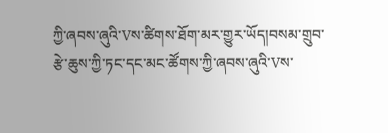ཀྱི་ཞབས་ཞུའི་Vས་ཚིགས་ཐོག་མར་གྱུར་ཡོད།བསམ་གྲུབ་རྩེ་ཆུས་ཀྱི་ཏང་དང་མང་ཚོགས་ཀྱི་ཞབས་ཞུའི་Vས་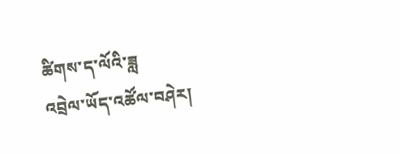ཚིགས་ད་ལོའི་ཟླ
འབྲེལ་ཡོད་འཚོལ་བཤེར།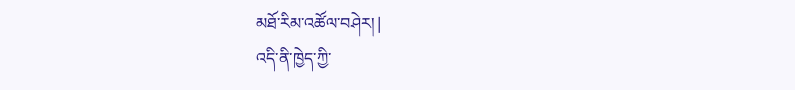མཐོ་རིམ་འཚོལ་བཤེར། |
འདི་ནི་ཁྱེད་ཀྱི་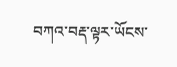བཀའ་བརྡ་ལྟར་ཡོངས་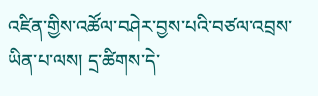འཛིན་གྱིས་འཚོལ་བཤེར་བྱས་པའི་བཙལ་འབྲས་ཡིན་པ་ལས། དྲ་ཚིགས་དེ་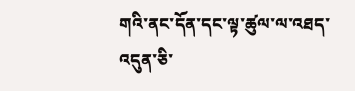གའི་ནང་དོན་དང་ལྟ་ཚུལ་ལ་འཐད་འདུན་ཅི་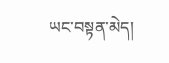ཡང་བསྟན་མེད།